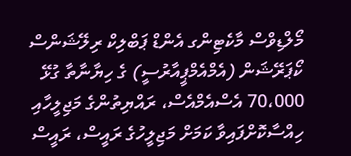މޯލްޑިވްސް މާކެޓިންގ އެންޑް ޕަބްލިކް ރިލޭޝަންސް ކޯޕަރޭޝަން (އެމްއެމްޕީއާރުސީ) ގެ ހިޔާނާތާ ގުޅޭ 70،000 އެސްއެމްއެސް، ރައްޔިތުންގެ މަޖިލީހާއި ހިއްސާކޮށްފައިވާ ކަމަށް މަޖިލީހުގެ ރައީސް، ރައީސް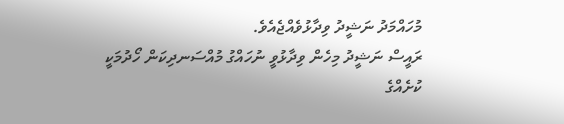މުހައްމަދު ނަޝީދު ވިދާޅުވެއްޖެއެވެ.
ރައީސް ނަޝީދު މިހެން ވިދާޅުވީ ނުހައްގު މުއްސަނދިކަން ހޯދުމަކީ ކުށެއްގެ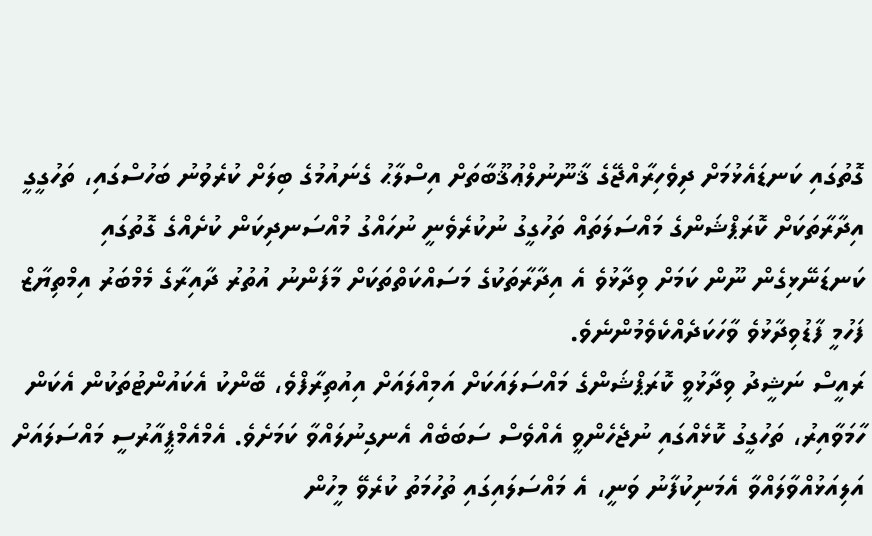ގޮތުގައި ކަނޑައެޅުމަށް ދިވެހިރާއްޖޭގެ ޤާނޫނުލްޢުޤޫބާތަށް އިސްލާޙު ގެނައުމުގެ ބިލަށް ކުރެވުނު ބަހުސްގައި، ތަހުގީގީ އިދާރާތަކަށް ކޮރަޕްޝަންގެ މައްސަލަތައް ތަހުގީގު ނުކުރެވެނީ ނުހައްގު މުއްސަނދިކަން ކުށެއްގެ ގޮތުގައި ކަނޑަނޭޅިގެން ނޫން ކަމަށް ވިދާޅުވެ އެ އިދާރާތަކުގެ މަސައްކަތްތަކަށް މާފަންނު އުތުރު ދާއިރާގެ މެމްބަރު އިމްތިޔާޒް ފަހުމީ ފާޑުވިދާޅުވެ ވާހަކަދެއްކެވެމުންނެވެ.
ރައީސް ނަޝީދު ވިދާޅުވީ ކޮރަޕްޝަންގެ މައްސަލައަކަށް އަމިއްލައަށް އިއުތިރާފްވެ، ބޭންކު އެކައުންޓުތަކުން އެކަން ހާމަވާއިރު، ތަހުގީގު ކޮޅެއްގައި ނުޖެހެންވީ އެއްވެސް ސަބަބެއް އެނގިނުލައްވާ ކަމަށެވެ. އެމްއެމްޕީއާރުސީ މައްސަލައަށް އަލިއަޅުއްވާލައްވާ އެމަނިކުފާނު ވަނީ، އެ މައްސަލައިގައި ތުހުމަތު ކުރެވޭ މީހުން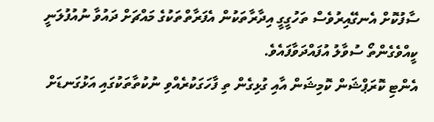ސާފުކޮށް އެނގޭއިރުވެސް ތަހުގީގީ އިދާރާތަކުން އެފަރާތްތަކުގެ މައްޗަށް ދައުވާ ނުއުފުލަނީ ކީއްވެގެންތޯ ސުވާލު އުފައްދަވާފައެވެ.
އެންޓި ކޮރަޕްޝަން ކޮމިޝަން އާއި ގުޅިގެން ތި ފާހަގަކުރެއްވި ނުކުތާތަކުގައި އަޅުގަނޑަށް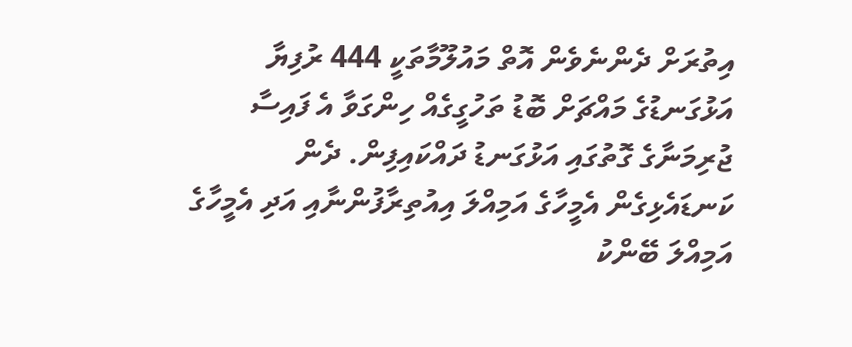އިތުރަށް ދެންނެވެން އޮތް މައުލޫމާތަކީ 444 ރުފިޔާ އަޅުގަނޑުގެ މައްޗަށް ބޮޑު ތަހުގީގެއް ހިންގަވާ އެ ފައިސާ ޖުރިމަނާގެ ގޮތުގައި އަޅުގަނޑު ދައްކައިފިން. ދެން ކަނޑައެޅިގެން އެމީހާގެ އަމިއްލަ އިއުތިރާފުންނާއި އަދި އެމީހާގެ އަމިއްލަ ބޭންކު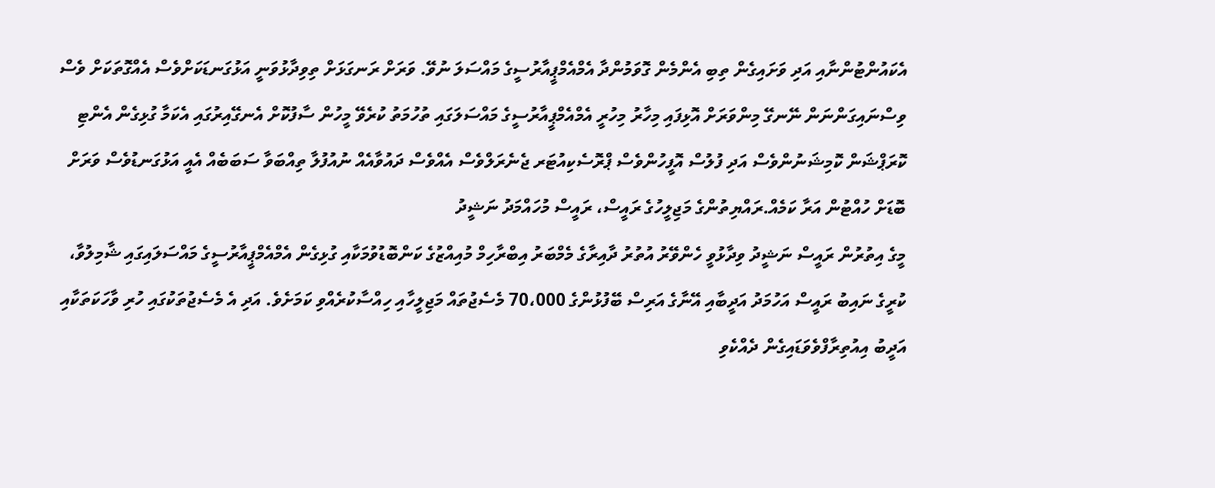އެކައުންޓުންނާއި އަދި ވަށައިގެން ތިބި އެންމެން ގޮވަމުންދާ އެމްއެމްޕީއާރުސީގެ މައްސަލަ ނުވޭ. ވަރަށް ރަނގަޅަށް ތިވިދާޅުވަނީ އަޅުގަނޑަކަށްވެސް އެއްގޮތަކަށް ވެސް ވިސްނައިގަންނަން ނޭނގޭ މިންވަރަށް އޮޅިފައި މިހާރު މިހުރީ އެމްއެމްޕީއާރުސީގެ މައްސަލަގައި ތުހުމަތު ކުރެވޭ މީހުން ސާފުކޮށް އެނގޭއިރުގައި އެކަމާ ގުޅިގެން އެންޓި ކޮރަޕްޝަން ކޮމިޝަނުންވެސް އަދި ފުލުސް އޮފީހުންވެސް ޕްރޮސެކިއުޓަރ ޖެނެރަލްވެސް އެއްވެސް ދައުވާއެއް ނުއުފުލާ ތިއްބަވާ ސަބަބެއް އެއީ އަޅުގަނޑުވެސް ވަރަށް ބޮޑަށް ހުއްޓުން އަރާ ކަމެއް.ރައްޔިތުންގެ މަޖިލީހުގެ ރައީސް، ރައީސް މުހައްމަދު ނަޝީދު
މީގެ އިތުރުން ރައީސް ނަޝީދު ވިދާޅުވީ ހެންވޭރު އުތުރު ދާއިރާގެ މެމްބަރު އިބްރާހިމް މުއިއްޒުގެ ކަންބޮޑުވުމަކާއި ގުޅިގެން އެމްއެމްޕީއާރުސީގެ މައްސަލައިގައި ޝާމިލުވާ، ކުރީގެ ނައިބު ރައީސް އަހުމަދު އަދީބާއި އޭނާގެ އަރިސް ބޭފުޅުންގެ 70،000 މެސެޖުތައް މަޖިލީހާއި ހިއްސާކުރެއްވި ކަމަށެވެ. އަދި އެ މެސެޖުތަކުގައި ހުރި ވާހަކަތަކާއި އަދީބު އިއުތިރާފްވެވަޑައިގެން ދެއްކެވި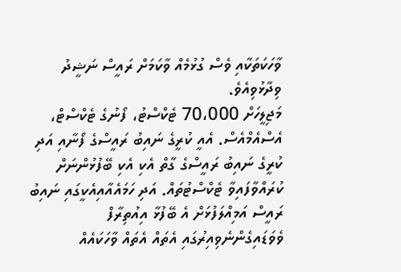ވާހަކަތަކާއި ވެސް ގުޅުމެއް ވާކަމަށް ރައީސް ނަޝީދު ވިދާޅުވިއެވެ.
މަޖިލީހަށް 70،000 ޓެކްސްޓު، ފޯނުގެ ޓެކްސްޓް، އެސްއެމްއެސް. އެއީ ކުރީގެ ނައިބު ރައީސްގެ ފޯނާއި އަދި ކުރީގެ ނައިބު ރައީސްގެ ގާތް އެކި އެކި ބޭފުޅުންނަށް ކުރައްވާފައިވާ ޓެކްސްޓުތައް. އަދި ހަމައެއާއިއެކީގައި ނައިބު ރައީސް އަމިއްލަފުޅަށް އެ ބޭފުޅާ އިއުތިރާފް ވެވަޑައިގެންނެވިއިރުގައި އެތައް އެތައް ވާހަކައެއް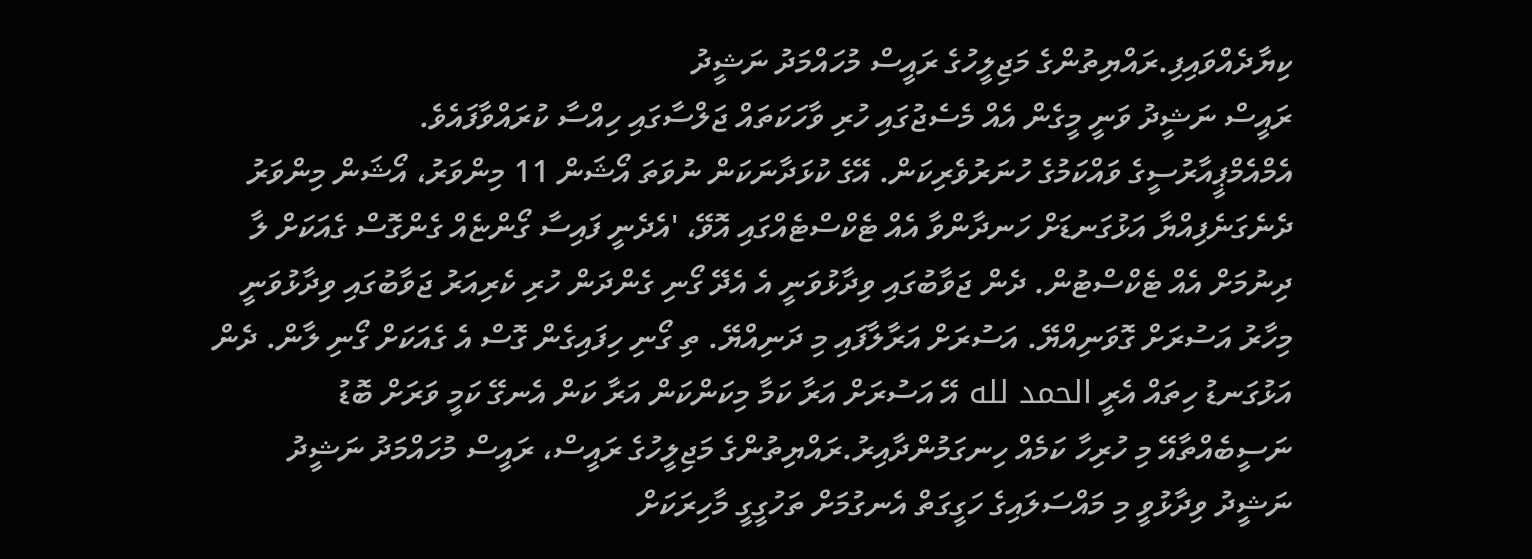ކިޔާދެއްވައިފި.ރައްޔިތުންގެ މަޖިލީހުގެ ރައީސް މުހައްމަދު ނަޝީދު
ރައީސް ނަޝީދު ވަނީ މީގެން އެއް މެސެޖުގައި ހުރި ވާހަކަތައް ޖަލްސާގައި ހިއްސާ ކުރައްވާފައެވެ.
އެމްއެމްޕީއާރުސީގެ ވައްކަމުގެ ހުނަރުވެރިކަން. އޭގެ ކުޅަދާނަކަން ނުވަތަ އޯޝަން 11 މިންވަރު، އޯޝަން މިންވަރު ދެނެގަނެފިއްޔާ އަޅުގަނޑަށް ހަނދާންވާ އެއް ޓެކްސްޓެއްގައި އޮވޭ، 'އެދެނީ ފައިސާ ގޯންޏެއް ގެންގޮސް ގެއަކަށް ލާ ދިނުމަށް އެއް ޓެކްސްޓުން. ދެން ޖަވާބުގައި ވިދާޅުވަނީ އެ އެދޭ ގޯނި ގެންދަން ހުރި ކެރިއަރު ޖަވާބުގައި ވިދާޅުވަނީ މިހާރު އަސުރަށް ގޮވަނިއްޔޭ. އަސުރަށް އަރާލާފައި މި ދަނިއްޔޭ. ތި ގޯނި ހިފައިގެން ގޮސް އެ ގެއަކަށް ގޯނި ލާން. ދެން އަޅުގަނޑު ހިތައް އެރީ الحمد لله އޭ އަސުރަށް އަރާ ކަމާ މިކަންކަން އަރާ ކަން އެނގޭ ކަމީ ވަރަށް ބޮޑު ނަސީބެއްތާއޭ މި ހުރިހާ ކަމެއް ހިނގަމުންދާއިރު.ރައްޔިތުންގެ މަޖިލީހުގެ ރައީސް، ރައީސް މުހައްމަދު ނަޝީދު
ނަޝީދު ވިދާޅުވީ މި މައްސަލައިގެ ހަގީގަތް އެނގުމަށް ތަހުގީގީ މާހިރަކަށް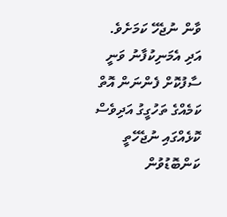ވާން ނުޖެހޭ ކަމަށެވެ. އަދި އެމަނިކުފާނު ވަނީ ސާފުކޮށް ފެންނަން އޮތް ކަމެއްގެ ތަހުގީގު އަދިވެސް ކޮޅެއްގައި ނުޖެހޭތީ ކަންބޮޑުވުން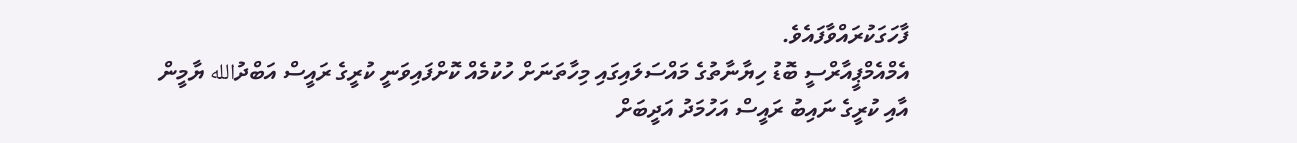ފާހަގަކުރައްވާފައެވެ.
އެމްއެމްޕީއާރްސީ ބޮޑު ހިޔާނާތުގެ މައްސަލައިގައި މިހާތަނަށް ހުކުމެއް ކޮށްފައިވަނީ ކުރީގެ ރައީސް އަބްދުالله ޔާމީން އާއި ކުރީގެ ނައިބު ރައީސް އަހުމަދު އަދީބަށް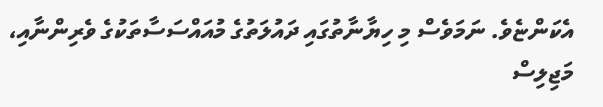އެކަންޏެވެ. ނަމަވެސް މި ހިޔާނާތުގައި ދައުލަތުގެ މުއައްސަސާތަކުގެ ވެރިންނާއި، މަޖިލިސް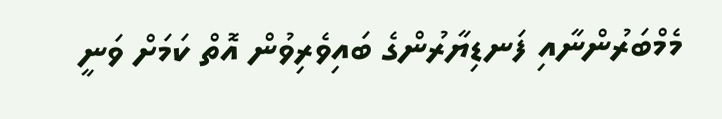މެމްބަރުންނާއި ފަނޑިޔާރުންގެ ބައިވެރިވުން އޮތް ކަމަށް ވަނީ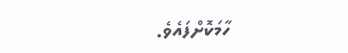ހާމަކޮށްފައެވެ.